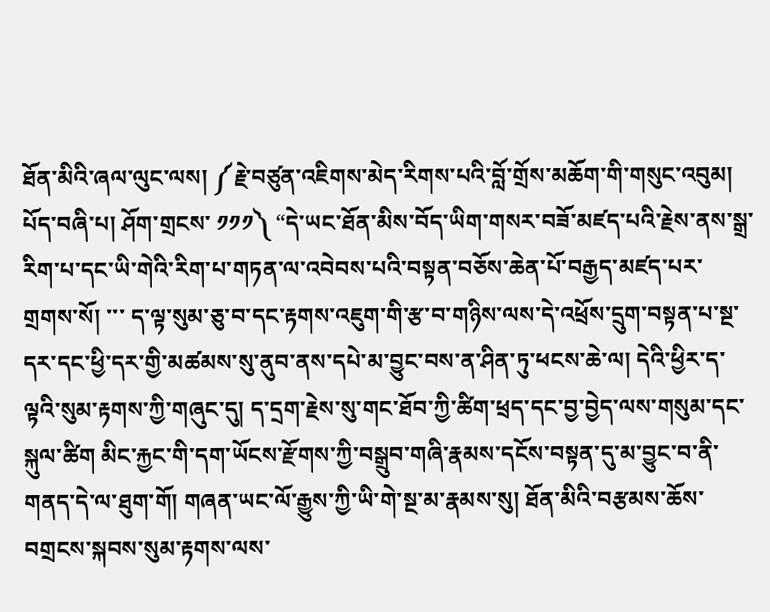ཐོན་མིའི་ཞལ་ལུང་ལས། ༼རྗེ་བཙུན་འཇིགས་མེད་རིགས་པའི་བློ་གྲོས་མཆོག་གི་གསུང་འབུམ། པོད་བཞི་པ། ཤོག་གྲངས་ ༡༡༡༽ “དེ་ཡང་ཐོན་མིས་བོད་ཡིག་གསར་བཟོ་མཛད་པའི་རྗེས་ནས་སྒྲ་རིག་པ་དང་ཡི་གེའི་རིག་པ་གཏན་ལ་འབེབས་པའི་བསྟན་བཅོས་ཆེན་པོ་བརྒྱད་མཛད་པར་གྲགས་སོ། ་་་ ད་ལྟ་སུམ་ཅུ་བ་དང་རྟགས་འཇུག་གི་རྩ་བ་གཉིས་ལས་དེ་འཕྲོས་དྲུག་བསྟན་པ་སྔ་དར་དང་ཕྱི་དར་གྱི་མཚམས་སུ་ནུབ་ནས་དཔེ་མ་བྱུང་བས་ན་ཤིན་ཏུ་ཕངས་ཆེ་ལ། དེའི་ཕྱིར་ད་ལྟའི་སུམ་རྟགས་ཀྱི་གཞུང་དུ། ད་དྲག་རྗེས་སུ་གང་ཐོབ་ཀྱི་ཚིག་ཕྲད་དང་བྱ་བྱེད་ལས་གསུམ་དང་སྐུལ་ཚིག མིང་རྐྱང་གི་དག་ཡོངས་རྫོགས་ཀྱི་བསྒྲུབ་གཞི་རྣམས་དངོས་བསྟན་དུ་མ་བྱུང་བ་ནི་གནད་དེ་ལ་ཐུག་གོ། གཞན་ཡང་ལོ་རྒྱུས་ཀྱི་ཡི་གེ་སྔ་མ་རྣམས་སུ། ཐོན་མིའི་བརྩམས་ཆོས་བགྲངས་སྐབས་སུམ་རྟགས་ལས་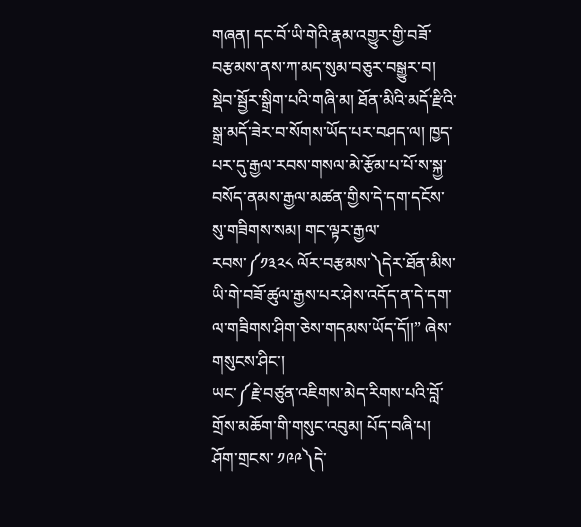གཞན། དང་བོ་ཡི་གེའི་རྣམ་འགྱུར་གྱི་བཟོ་བརྩམས་ནས་ཀ་མད་སུམ་བཅུར་བསྒྱུར་བ། སྡེབ་སྦྱོར་སྒྲིག་པའི་གཞི་མ། ཐོན་མིའི་མདོ་རྫིའི་སྒྲ་མདོ་ཟེར་བ་སོགས་ཡོད་པར་བཤད་ལ། ཁྱད་པར་དུ་རྒྱལ་རབས་གསལ་མེ་རྩོམ་པ་པོ་ས་སྐྱ་བསོད་ནམས་རྒྱལ་མཚན་གྱིས་དེ་དག་དངོས་སུ་གཟིགས་སམ། གང་ལྟར་རྒྱལ་རབས་༼༡༣༢༨ ལོར་བརྩམས་༽དེར་ཐོན་མིས་ཡི་གེ་བཟོ་ཚུལ་རྒྱས་པར་ཤེས་འདོད་ན་དེ་དག་ལ་གཟིགས་ཤིག་ཅེས་གདམས་ཡོད་དོ།།” ཞེས་གསུངས་ཤིང་།
ཡང་༼རྗེ་བཙུན་འཇིགས་མེད་རིགས་པའི་བློ་གྲོས་མཆོག་གི་གསུང་འབུམ། པོད་བཞི་པ། ཤོག་གྲངས་ ༡༩༩༽དེ་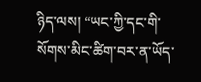ཉིད་ལས། “ཡང་ཀྱི་དང་གི་སོགས་མིང་ཚིག་བར་ན་ཡོད་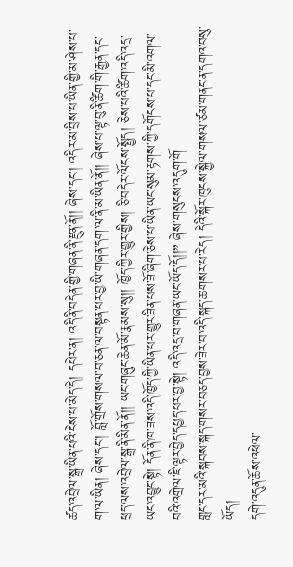ཚད་འབྲེལ་སྒྲ་ཡིན་པའི་ངེས་པ་མེད་དེ། དཔེར་ན། འདི་ནི་བདེན་གྱི་གཞན་ནི་རྫུན་ནོ།། ཞེས་དང་། འདིར་མ་བྲིས་པ་ཡིན་གྱི་མ་ཤེས་པ་ག་ལ་ཡིན། ཞེས་དང་། བློ་གྲོས་གསལ་བ་ཅན་ལ་བསྟན་པར་བྱ་ཡི་གཞན་དག་ལ་ནི་མ་ཡིན་ནོ།། ཞེས་པ་ལྟ་བུ་ནི་ཚིག་གི་རྒྱན་དང་ཕྲད་ལས་འབྲེལ་སྒྲ་ནི་མིན་ནོ།། ཡང་གཞུང་ཆེན་མོ་རྣམས་སུ།། ཁྱོད་ཀྱིར་གྱུར་གྱིས། ཅི་བདེར་ལོངས་སྤྱོད། ཅེས་པའི་ཚིག་འདི་འདྲ་ཡང་འབྱུང་སྟེ། དོན་ནི་ཁ་ཟས་འདི་ཁྱོད་ཀྱི་ཡིན་པར་གྱུར་ཟིན་པས་ཟོ་ཞིག་ཅེས་པ་ཡིན་ཡང་སུམ་རྟགས་ཀྱི་དགོངས་པ་དང་མི་འགལ་བའི་འགྲེལ་ཇི་ལྟར་བྱེད་དཔྱད་པར་བྱ་སྟེ། འདི་འདྲ་བ་གཞན་ཡང་ཡོད་དོ།།” ཞེས་གསུངས་འདུག་གོ
གླང་དར་མའི་སྐབས་སྐད་གསར་བཅད་བྱས་ཟེར་བ་འདི་སྐད་ཆ་གསར་པ་རེད། དེའི་སྐོར་ཁུངས་སྐྱེལ་གསལ་ཙམ་གནང་ན་དགའ་བསུ་ཡོད།
དགེ་འདུན་ཆོས་འཕེལ་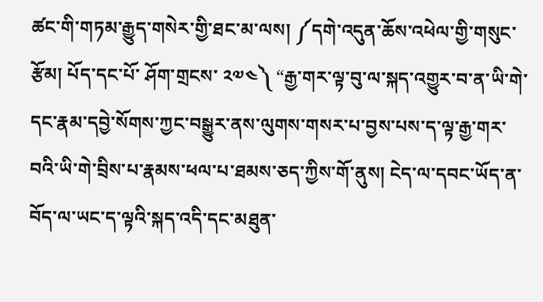ཚང་གི་གཏམ་རྒྱུད་གསེར་གྱི་ཐང་མ་ལས། ༼དགེ་འདུན་ཆོས་འཕེལ་གྱི་གསུང་རྩོམ། པོད་དང་པོ་ ཤོག་གྲངས་ ༢༧༤༽ “རྒྱ་གར་ལྟ་བུ་ལ་སྐད་འགྱུར་བ་ན་ཡི་གེ་དང་རྣམ་དབྱེ་སོགས་ཀྱང་བསྒྱུར་ནས་ལུགས་གསར་པ་བྱས་པས་ད་ལྟ་རྒྱ་གར་བའི་ཡི་གེ་བྲིས་པ་རྣམས་ཕལ་པ་ཐམས་ཅད་ཀྱིས་གོ་ནུས། ངེད་ལ་དབང་ཡོད་ན་བོད་ལ་ཡང་ད་ལྟའི་སྐད་འདི་དང་མཐུན་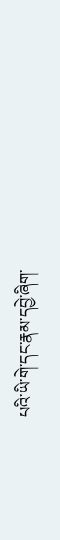པའི་ཡི་གེ་དང་རྣམ་དབྱེ་ཞིག་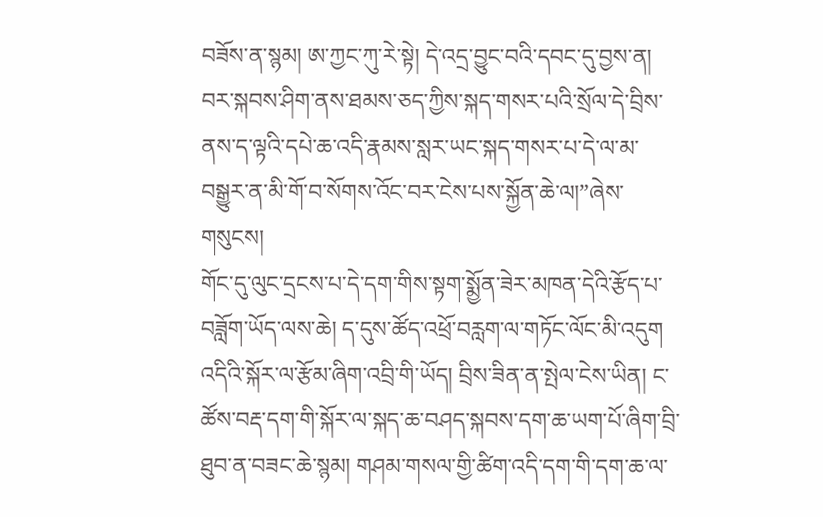བཟོས་ན་སྙམ། ཨ་ཀྱང་ཀུ་རེ་སྟེ། དེ་འདྲ་བྱུང་བའི་དབང་དུ་བྱས་ན། བར་སྐབས་ཤིག་ནས་ཐམས་ཅད་ཀྱིས་སྐད་གསར་པའི་སྲོལ་དེ་བྲིས་ནས་ད་ལྟའི་དཔེ་ཆ་འདི་རྣམས་སླར་ཡང་སྐད་གསར་པ་དེ་ལ་མ་བསྒྱུར་ན་མི་གོ་བ་སོགས་འོང་བར་ངེས་པས་སྐྱོན་ཆེ་ལ།”ཞེས་གསུངས།
གོང་དུ་ལུང་དྲངས་པ་དེ་དག་གིས་སྟག་སྨྱོན་ཟེར་མཁན་དེའི་རྩོད་པ་བཟློག་ཡོད་ལས་ཆེ། ད་དུས་ཚོད་འཕྲོ་བརླག་ལ་གཏོང་ལོང་མི་འདུག འདིའི་སྐོར་ལ་རྩོམ་ཞིག་འབྲི་གི་ཡོད། བྲིས་ཟིན་ན་སྤེལ་ངེས་ཡིན། ང་ཚོས་བརྡ་དག་གི་སྐོར་ལ་སྐད་ཆ་བཤད་སྐབས་དག་ཆ་ཡག་པོ་ཞིག་བྲི་ཐུབ་ན་བཟང་ཆེ་སྙམ། གཤམ་གསལ་གྱི་ཚིག་འདི་དག་གི་དག་ཆ་ལ་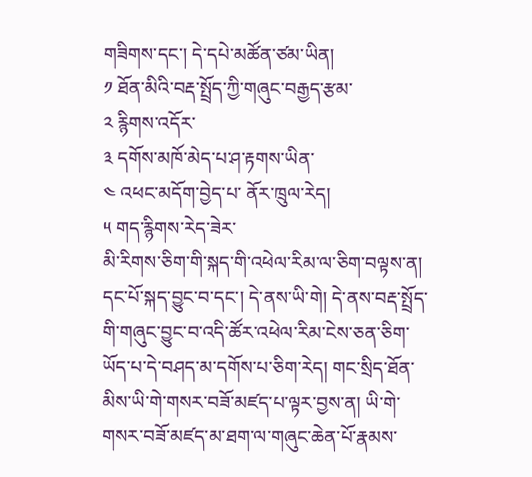གཟིགས་དང་། དེ་དཔེ་མཚོན་ཙམ་ཡིན།
༡ ཐོན་མིའི་བརྡ་སྤྲོད་ཀྱི་གཞུང་བརྒྱད་རྩམ་
༢ རྙིགས་འདོར་
༣ དགོས་མཁོ་མེད་པ་ཤ་རྟགས་ཡིན་
༤ འཕང་མདོག་བྱེད་པ་ ནོར་ཁྲུལ་རེད།
༥ གད་རྙིགས་རེད་ཟེར་
མི་རིགས་ཅིག་གི་སྐད་གི་འཕེལ་རིམ་ལ་ཅིག་བལྟས་ན། དང་པོ་སྐད་བྱུང་བ་དང་། དེ་ནས་ཡི་གེ། དེ་ནས་བརྡ་སྤྲོད་གི་གཞུང་བྱུང་བ་འདི་ཚོར་འཕེལ་རིམ་ངེས་ཅན་ཅིག་ཡོད་པ་དེ་བཤད་མ་དགོས་པ་ཅིག་རེད། གང་སྲིད་ཐོན་མིས་ཡི་གེ་གསར་བཟོ་མཛད་པ་ལྟར་བྱས་ན། ཡི་གེ་གསར་བཟོ་མཛད་མ་ཐག་ལ་གཞུང་ཆེན་པོ་རྣམས་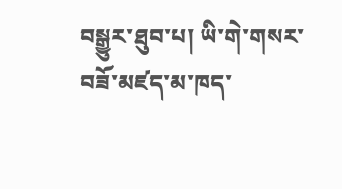བསྒྱུར་ཐུབ་པ། ཡི་གེ་གསར་བཟོ་མཛད་མ་ཁད་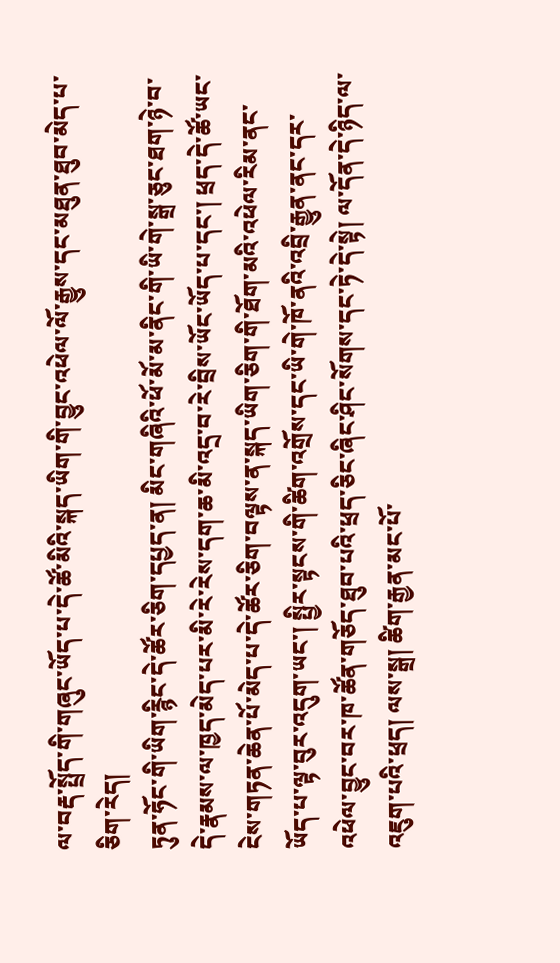ལ་བརྡ་སྤྲོད་གི་གཞུང་ཡོད་པ་དེ་ཚོ་མིའི་སྐད་ཡིག་གི་བྱུང་འཕེལ་ལོ་རྒྱུས་དང་མཐུན་ཐུབ་མེད་པ་ཅིག་རེད།
ཏུན་ཧོང་གི་ཡིག་རྙིང་དེ་ཚོར་ཅིག་དཔྱད་ན། མིང་གཞིའི་ཕོ་མོ་མ་ནིང་གི་ཡི་གེ་སྒྲ་ཅུང་ཐག་ཉེ་བ་དེ་རྣམས་ལ་ཁྱད་མེད་པར་མི་རེ་རེས་དག་ཆ་མི་འདྲ་བ་རེ་བྲིས་ཡོང་ཡོད་པ་དང་། ཕྲད་དེ་ཚོ་ཡང་ངེས་གཏན་ཆེན་པོ་མེད་པ་དེ་ཚོར་ཅིག་བལྟས་ན་སྐད་ཡིག་ཅིག་གི་ཐོག་མའི་འཕེལ་རིམ་ནང་ཡོད་པ་ལྟ་བུར་འདུག་ཡང་། སྤྱིར་སྟངས་གི་ཚིག་འགྲོས་དང་ཡི་གེ་ཁོ་ནའི་འབྲི་རྒྱུན་ནང་དར་འཕེལ་བྱུང་བར་ཁ་ཚོན་གཅོད་ཐུབ་པའི་ཕྲད་ཅིང་ཞིང་ཤིང་སོགས་དང་ཏེ་དེ་སྟེ། ལ་དོན་དེ་ཉིད་ལ་འཇུག་པའི་ཕྲད། ལས་སྒྲ། ཚིག་རྒྱན་མང་པོ་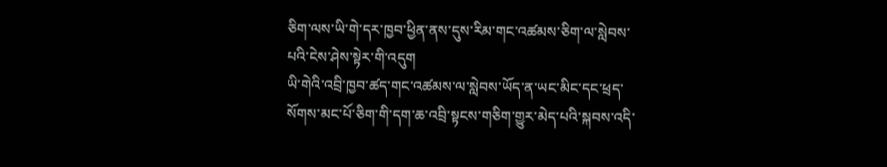ཅིག་ལས་ཡི་གེ་དར་ཁྱབ་ཕྱིན་ནས་དུས་རིམ་གང་འཚམས་ཅིག་ལ་སླེབས་པའི་ངེས་ཤེས་སྟེར་གི་འདུག
ཡི་གེའི་འབྲི་ཁྱབ་ཚད་གང་འཚམས་ལ་སླེབས་ཡོད་ན་ཡང་མིང་དང་ཕྲད་སོགས་མང་པོ་ཅིག་གི་དག་ཆ་འབྲི་སྟངས་གཅིག་གྱུར་མེད་པའི་སྐབས་འདི་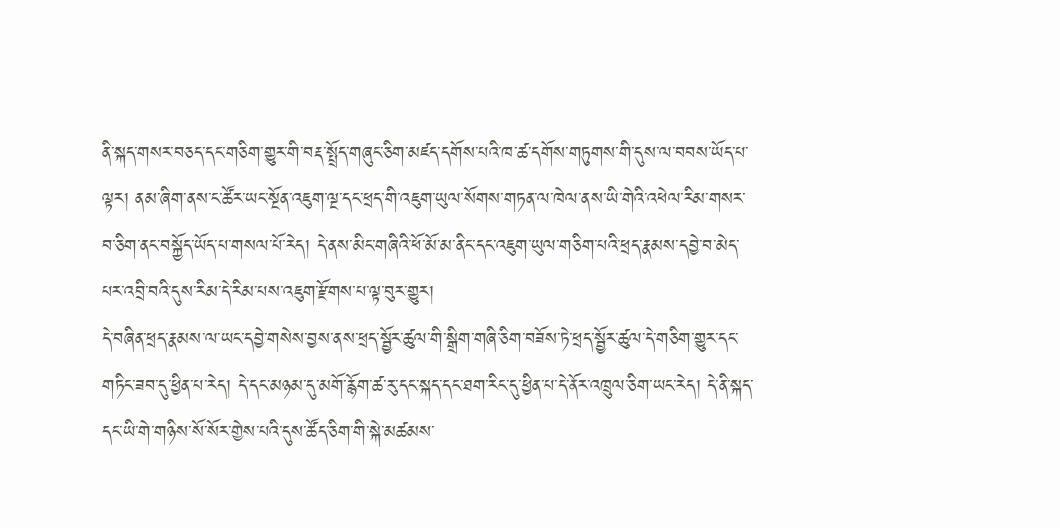ནི་སྐད་གསར་བཅད་དང་གཅིག་གྱུར་གི་བརྡ་སྤྲོད་གཞུང་ཅིག་མཛད་དགོས་པའི་ཁ་ཚ་དགོས་གཏུགས་གི་དུས་ལ་བབས་ཡོད་པ་ལྟར། ནམ་ཞིག་ནས་ང་ཚོར་ཡང་སྔོན་འཇུག་ལྔ་དང་ཕྲད་གི་འཇུག་ཡུལ་སོགས་གཏན་ལ་ཁེལ་ནས་ཡི་གེའི་འཕེལ་རིམ་གསར་བ་ཅིག་ནང་བསྐྱོད་ཡོད་པ་གསལ་པོ་རེད། དེ་ནས་མིང་གཞིའི་ཕོ་མོ་མ་ནིང་དང་འཇུག་ཡུལ་གཅིག་པའི་ཕྲད་རྣམས་དབྱེ་བ་མེད་པར་འབྲི་བའི་དུས་རིམ་དེ་རིམ་པས་འཇུག་རྫོགས་པ་ལྟ་བུར་གྱུར།
དེ་བཞིན་ཕྲད་རྣམས་ལ་ཡང་དབྱེ་གསེས་བྱས་ནས་ཕྲད་སྦྱོར་ཚུལ་གི་སྒྲིག་གཞི་ཅིག་བཟོས་ཏེ་ཕྲད་སྦྱོར་ཚུལ་དེ་གཅིག་གྱུར་དང་གཏིང་ཟབ་དུ་ཕྱིན་པ་རེད། དེ་དང་མཉམ་དུ་མགོ་རྙོག་ཚ་རུ་དང་སྐད་དང་ཐག་རིང་དུ་ཕྱིན་པ་དེ་ནོར་འཁྲུལ་ཅིག་ཡང་རེད། དེ་ནི་སྐད་དང་ཡི་གེ་གཉིས་སོ་སོར་གྱེས་པའི་དུས་ཚོད་ཅིག་གི་སྐེ་མཚམས་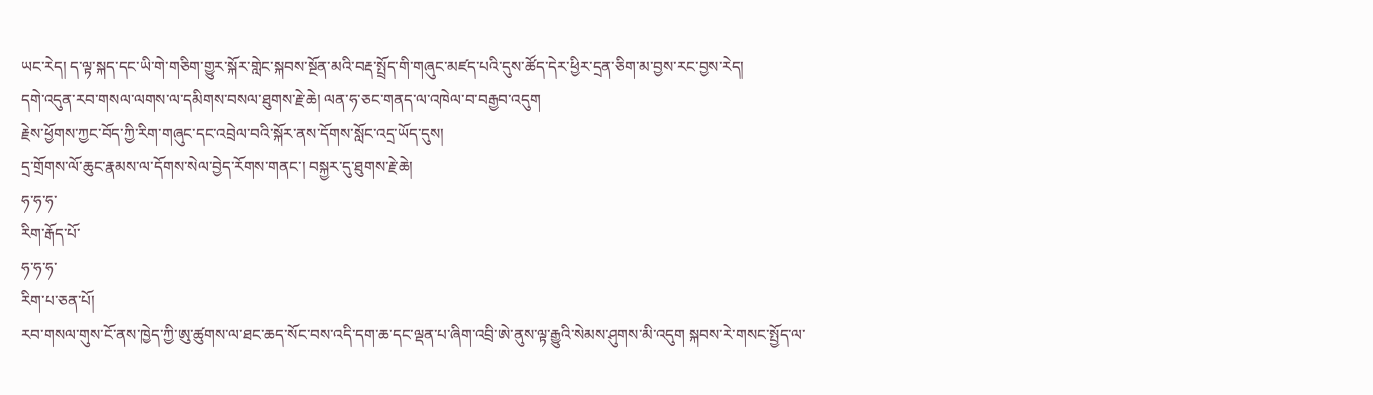ཡང་རེད། ད་ལྟ་སྐད་དང་ཡི་གེ་གཅིག་གྱུར་སྐོར་གླེང་སྐབས་སྔོན་མའི་བརྡ་སྤྲོད་གི་གཞུང་མཛད་པའི་དུས་ཚོད་དེར་ཕྱིར་དྲན་ཅིག་མ་བྱས་རང་བྱས་རེད།
དགེ་འདུན་རབ་གསལ་ལགས་ལ་དམིགས་བསལ་ཐུགས་རྗེ་ཆེ། ལན་ཧ་ཅང་གནད་ལ་འཁེལ་བ་བརྒྱབ་འདུག
རྗེས་ཕྱོགས་ཀྱང་བོད་ཀྱི་རིག་གཞུང་དང་འབྲེལ་བའི་སྐོར་ནས་དོགས་སློང་འདྲ་ཡོད་དུས།
དྲ་གྲོགས་ལོ་ཆུང་རྣམས་ལ་དོགས་སེལ་བྱེད་རོགས་གནང་། བསྐྱར་དུ་ཐུགས་རྗེ་ཆེ།
ཧ་ཧ་ཧ་
རིག་རྒོད་པོ་
ཧ་ཧ་ཧ་
རིག་པ་ཅན་པོ།
རབ་གསལ་གུས་ངོ་ནས་ཁྱེད་ཀྱི་ཨུ་ཚུགས་ལ་ཐང་ཆད་སོང་བས་འདི་དག་ཆ་དང་ལྡན་པ་ཞིག་འབྲི་ཨེ་ནུས་ལྟ་རྒྱུའི་སེམས་ཤུགས་མི་འདུག སྐབས་རེ་གསང་སྤྱོད་ལ་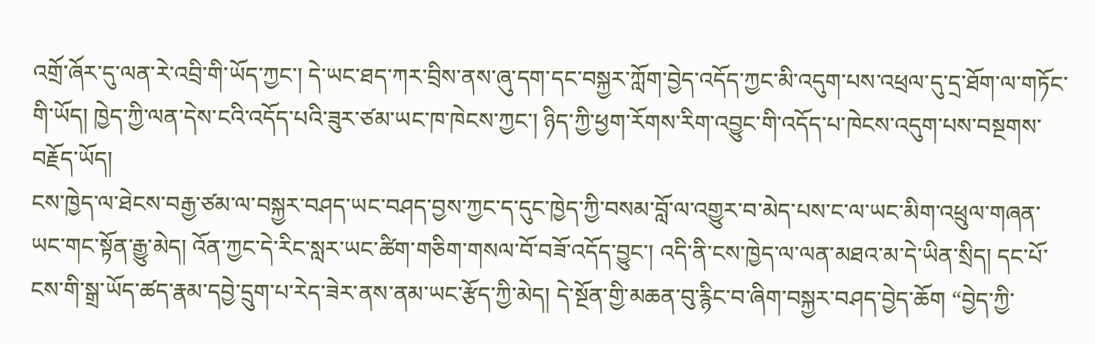འགྲོ་ཞོར་དུ་ལན་རེ་འབྲི་གི་ཡོད་ཀྱང་། དེ་ཡང་ཐད་ཀར་བྲིས་ནས་ཞུ་དག་དང་བསྐྱར་ཀློག་བྱེད་འདོད་ཀྱང་མི་འདུག་པས་འཕྲལ་དུ་དྲ་ཐོག་ལ་གཏོང་གི་ཡོད། ཁྱེད་ཀྱི་ལན་དེས་ངའི་འདོད་པའི་ཟུར་ཙམ་ཡང་ཁ་ཁེངས་ཀྱང་། ཉིད་ཀྱི་ཕྱག་རོགས་རིག་འབྱུང་གི་འདོད་པ་ཁེངས་འདུག་པས་བསྔགས་བརྗོད་ཡོད།
ངས་ཁྱེད་ལ་ཐེངས་བརྒྱ་ཙམ་ལ་བསྐྱར་བཤད་ཡང་བཤད་བྱས་ཀྱང་ད་དུང་ཁྱེད་ཀྱི་བསམ་བློ་ལ་འགྱུར་བ་མེད་པས་ང་ལ་ཡང་མིག་འཕྲུལ་གཞན་ཡང་གང་སྟོན་རྒྱུ་མེད། འོན་ཀྱང་དེ་རིང་སླར་ཡང་ཚིག་གཅིག་གསལ་བོ་བཟོ་འདོད་བྱུང་། འདི་ནི་ངས་ཁྱེད་ལ་ལན་མཐའ་མ་དེ་ཡིན་སྲིད། དང་པོ་ངས་གི་སྒྲ་ཡོད་ཚད་རྣམ་དབྱེ་དྲུག་པ་རེད་ཟེར་ནས་ནམ་ཡང་རྩོད་ཀྱི་མེད། དེ་སྔོན་གྱི་མཆན་བུ་རྙིང་བ་ཞིག་བསྐྱར་བཤད་བྱེད་ཆོག “བྱེད་ཀྱི་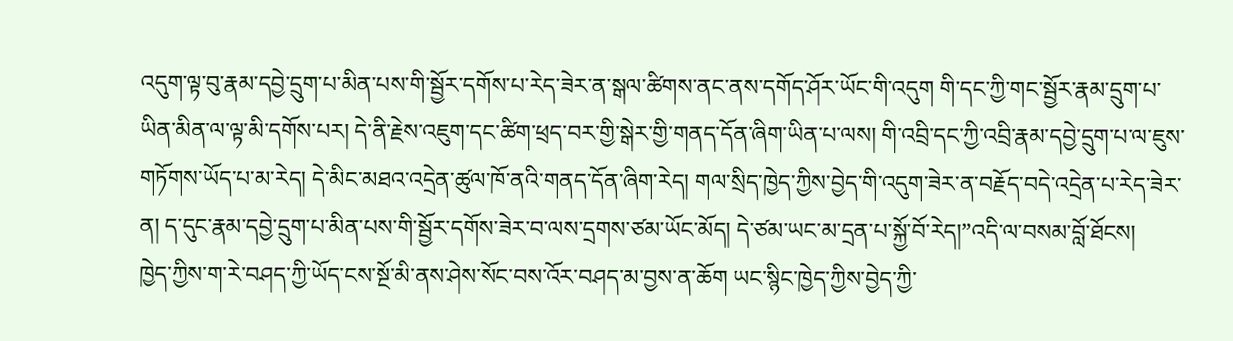འདུག་ལྟ་བུ་རྣམ་དབྱེ་དྲུག་པ་མིན་པས་གི་སྦྱོར་དགོས་པ་རེད་ཟེར་ན་སྒལ་ཚིགས་ནང་ནས་དགོད་ཤོར་ཡོང་གི་འདུག གི་དང་ཀྱི་གང་སྦྱོར་རྣམ་དྲུག་པ་ཡིན་མིན་ལ་ལྟ་མི་དགོས་པར། དེ་ནི་རྗེས་འཇུག་དང་ཚིག་ཕྲད་བར་གྱི་སྒེར་གྱི་གནད་དོན་ཞིག་ཡིན་པ་ལས། གི་འབྲི་དང་ཀྱི་འབྲི་རྣམ་དབྱེ་དྲུག་པ་ལ་ཇུས་གཏོགས་ཡོད་པ་མ་རེད། དེ་མིང་མཐའ་འདྲེན་ཚུལ་ཁོ་ནའི་གནད་དོན་ཞིག་རེད། གལ་སྲིད་ཁྱེད་ཀྱིས་བྱེད་གི་འདུག་ཟེར་ན་བརྗོད་བདེ་འདྲེན་པ་རེད་ཟེར་ན། ད་དུང་རྣམ་དབྱེ་དྲུག་པ་མིན་པས་གི་སྦྱོར་དགོས་ཟེར་བ་ལས་དྲགས་ཙམ་ཡོང་མོད། དེ་ཙམ་ཡང་མ་དྲན་པ་སྐྱོ་བོ་རེད།”འདི་ལ་བསམ་བློ་ཐོངས།
ཁྱེད་ཀྱིས་ག་རེ་བཤད་ཀྱི་ཡོད་ངས་སྔོ་མི་ནས་ཤེས་སོང་བས་འོར་བཤད་མ་བྱས་ན་ཆོག ཡང་སྙིང་ཁྱེད་ཀྱིས་བྱེད་ཀྱི་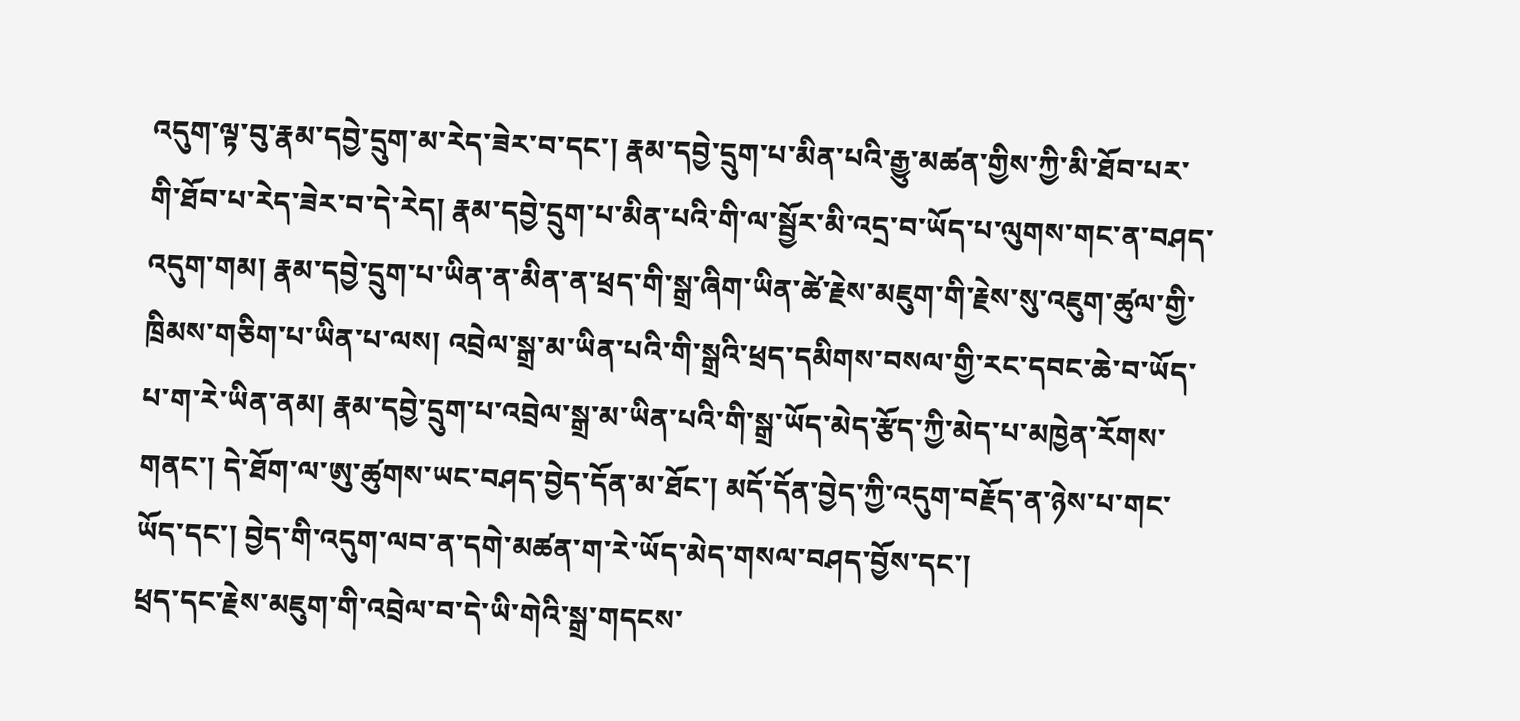འདུག་ལྟ་བུ་རྣམ་དབྱེ་དྲུག་མ་རེད་ཟེར་བ་དང་། རྣམ་དབྱེ་དྲུག་པ་མིན་པའི་རྒྱུ་མཚན་གྱིས་ཀྱི་མི་ཐོབ་པར་གི་ཐོབ་པ་རེད་ཟེར་བ་དེ་རེད། རྣམ་དབྱེ་དྲུག་པ་མིན་པའི་གི་ལ་སྦྱོར་མི་འདྲ་བ་ཡོད་པ་ལུགས་གང་ན་བཤད་འདུག་གམ། རྣམ་དབྱེ་དྲུག་པ་ཡིན་ན་མིན་ན་ཕྲད་གི་སྒྲ་ཞིག་ཡིན་ཚེ་རྗེས་མཇུག་གི་རྗེས་སུ་འཇུག་ཚུལ་གྱི་ཁྲིམས་གཅིག་པ་ཡིན་པ་ལས། འབྲེལ་སྒྲ་མ་ཡིན་པའི་གི་སྒྲའི་ཕྲད་དམིགས་བསལ་གྱི་རང་དབང་ཆེ་བ་ཡོད་པ་ག་རེ་ཡིན་ནམ། རྣམ་དབྱེ་དྲུག་པ་འབྲེལ་སྒྲ་མ་ཡིན་པའི་གི་སྒྲ་ཡོད་མེད་རྩོད་ཀྱི་མེད་པ་མཁྱེན་རོགས་གནང་། དེ་ཐོག་ལ་ཨུ་ཚུགས་ཡང་བཤད་བྱེད་དོན་མ་ཐོང་། མདོ་དོན་བྱེད་ཀྱི་འདུག་བརྗོད་ན་ཉེས་པ་གང་ཡོད་དང་། བྱེད་གི་འདུག་ལབ་ན་དགེ་མཚན་ག་རེ་ཡོད་མེད་གསལ་བཤད་བྱོས་དང་།
ཕྲད་དང་རྗེས་མཇུག་གི་འབྲེལ་བ་དེ་ཡི་གེའི་སྒྲ་གདངས་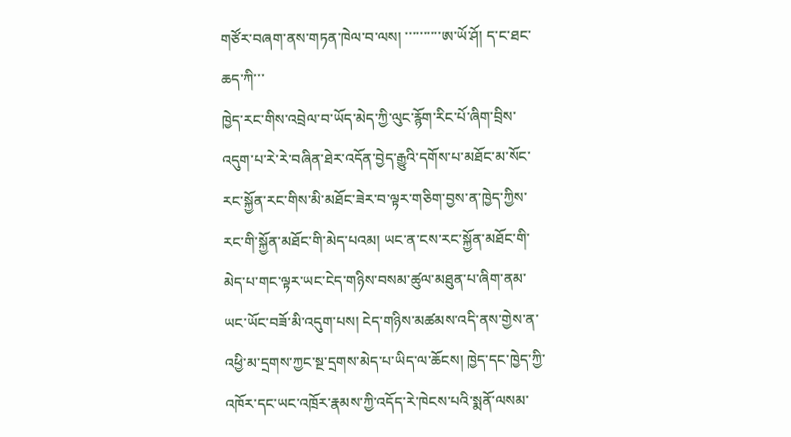གཙོར་བཞག་ནས་གཏན་ཁེལ་བ་ལས། ་་་་་་་་་་ཨ་ཡོ་ཤོ། ད་ང་ཐང་ཆད་ཀི་་་
ཁྱེད་རང་གིས་འབྲེལ་བ་ཡོད་མེད་ཀྱི་ལུང་རྙོག་རིང་པོ་ཞིག་བྲིས་འདུག་པ་རེ་རེ་བཞིན་ཐེར་འདོན་བྱེད་རྒྱུའི་དགོས་པ་མཐོང་མ་སོང་ རང་སྐྱོན་རང་གིས་མི་མཐོང་ཟེར་བ་ལྟར་གཅིག་བྱས་ན་ཁྱེད་ཀྱིས་རང་གི་སྐྱོན་མཐོང་གི་མེད་པའམ། ཡང་ན་ངས་རང་སྐྱོན་མཐོང་གི་མེད་པ་གང་ལྟར་ཡང་ངེད་གཉིས་བསམ་ཚུལ་མཐུན་པ་ཞིག་ནམ་ཡང་ཡོང་བཟོ་མི་འདུག་པས། ངེད་གཉིས་མཚམས་འདི་ནས་གྱེས་ན་འཕྱི་མ་དྲགས་ཀྱང་སྔ་དྲགས་མེད་པ་ཡིད་ལ་ཆོངས། ཁྱེད་དང་ཁྱེད་ཀྱི་འཁོར་དང་ཡང་འཁྲོར་རྣམས་ཀྱི་འདོད་རེ་ཁེངས་པའི་སྨནོ་ལསམ་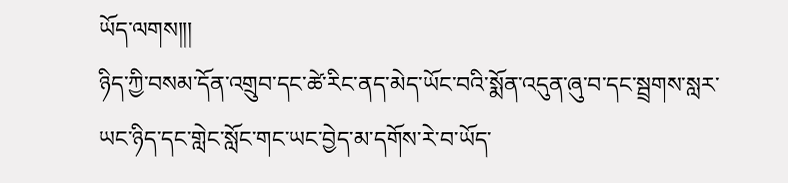ཡོད་ལགས།།།
ཉིད་ཀྱི་བསམ་དོན་འགྲུབ་དང་ཚེ་རིང་ནད་མེད་ཡོང་བའི་སྨོན་འདུན་ཞུ་བ་དང་སྦྲགས་སླར་ཡང་ཉིད་དང་གླེང་སློང་གང་ཡང་བྱེད་མ་དགོས་རེ་བ་ཡོད་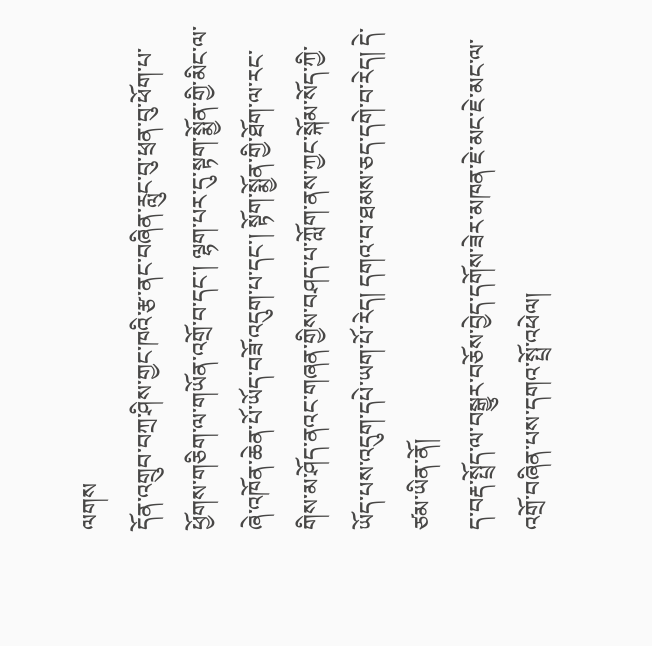ལགས
དོན་འགྲུབ་བཀྲ་ཤིས་གྱང་ཁའི་རྩ་ནང་བཞིན་རླུང་བུ་ཕྲན་བུ་ཕོག་པ་ཕྱོགས་གཅིག་ལ་གཡོན་འགྲོ་བ་དང་། ལྷག་པར་དུ་སྟག་སྨྱོན་གྱི་མིང་ལ་ཞེ་འཁོན་ཆེན་པོ་ཡོད་བཟོ་འདུག་པ་དང་། སྟོག་སྨྱོན་གྱི་ཐོག་ལ་རང་གིས་མ་ཤོད་ནའང་གཞན་གྱིས་བཤད་པ་ཀློག་ནས་ཀྱང་སྐོམ་སོད་ཀྱི་ཡོད་པས་འདུག་དཔེ་ཡག་པོ་རེད། དགའ་བ་ཐམས་ཅད་དགེ་བ་རེད། དེ་ཙམ་ཡིན་ནོ།
ད་བརྡ་སྤྲོད་ལ་བསྒྱུར་བཅོས་བྱེད་དགོས་ཟེར་མཁན་ཇེ་མང་ཇེ་མང་ལ་འགྲོ་བཞིན་པས་དགའ་སྤྲོ་འཕེལ།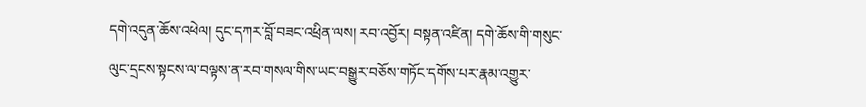དགེ་འདུན་ཆོས་འཕེལ། དུང་དཀར་བློ་བཟང་འཕྲིན་ལས། རབ་འབྱོར། བསྟན་འཛིན། དགེ་ཆོས་གི་གསུང་ལུང་དྲངས་སྟངས་ལ་བལྟས་ན་རབ་གསལ་གིས་ཡང་བསྒྱུར་བཅོས་གཏོང་དགོས་པར་རྣམ་འགྱུར་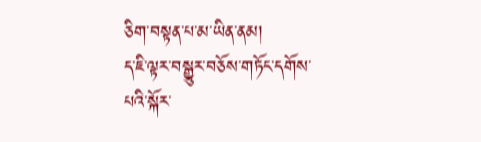ཅིག་བསྟན་པ་མ་ཡིན་ནམ།
ད་ཇི་ལྟར་བསྒྱུར་བཅོས་གཏོང་དགོས་པའི་སྐོར་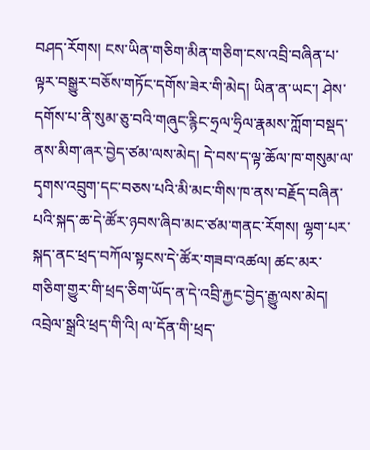བཤད་རོགས། ངས་ཡིན་གཅིག་མིན་གཅིག་ངས་འབྲི་བཞིན་པ་ལྟར་བསྒྱུར་བཅོས་གཏོང་དགོས་ཟེར་གི་མེད། ཡིན་ན་ཡང་། ཤེས་དགོས་པ་ནི་སུམ་ཅུ་བའི་གཞུང་རྙིང་ཧྲལ་ཧྲིལ་རྣམས་ཀློག་བསྡད་ནས་མིག་ཞར་བྱེད་ཙམ་ལས་མེད། དེ་བས་ད་ལྟ་ཆོལ་ཁ་གསུམ་ལ་དྭགས་འབྲུག་དང་བཅས་པའི་མི་མང་གིས་ཁ་ནས་བརྗོད་བཞིན་པའི་སྐད་ཆ་དེ་ཚོར་ཉབས་ཞིབ་མང་ཙམ་གནང་རོགས། ལྷག་པར་སྐད་ནང་ཕྲད་བཀོལ་སྟངས་དེ་ཚོར་གཟབ་འཚལ། ཚང་མར་གཅིག་གྱུར་གི་ཕྲད་ཅིག་ཡོད་ན་དེ་འབྲི་རྐྱང་བྱེད་རྒྱུ་ལས་མེད། འབྲེལ་སྒྲའི་ཕྲད་གི་འི། ལ་དོན་གི་ཕྲད་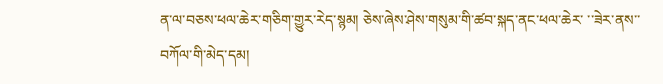ན་ལ་བཅས་ཕལ་ཆེར་གཅིག་གྱུར་རེད་སྙམ། ཅེས་ཞེས་ཤེས་གསུམ་གི་ཚབ་སྐད་ནང་ཕལ་ཆེར་ ་་ཟེར་ནས་་ བཀོལ་གི་མེད་དམ།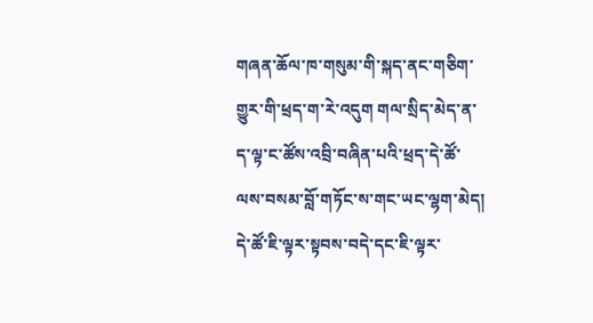གཞན་ཆོལ་ཁ་གསུམ་གི་སྐད་ནང་གཅིག་གྱུར་གི་ཕྲད་ག་རེ་འདུག གལ་སྲིད་མེད་ན་ད་ལྟ་ང་ཚོས་འབྲི་བཞིན་པའི་ཕྲད་དེ་ཚོ་ལས་བསམ་བློ་གཏོང་ས་གང་ཡང་ལྷག་མེད། དེ་ཚོ་ཇི་ལྟར་སྟབས་བདེ་དང་ཇི་ལྟར་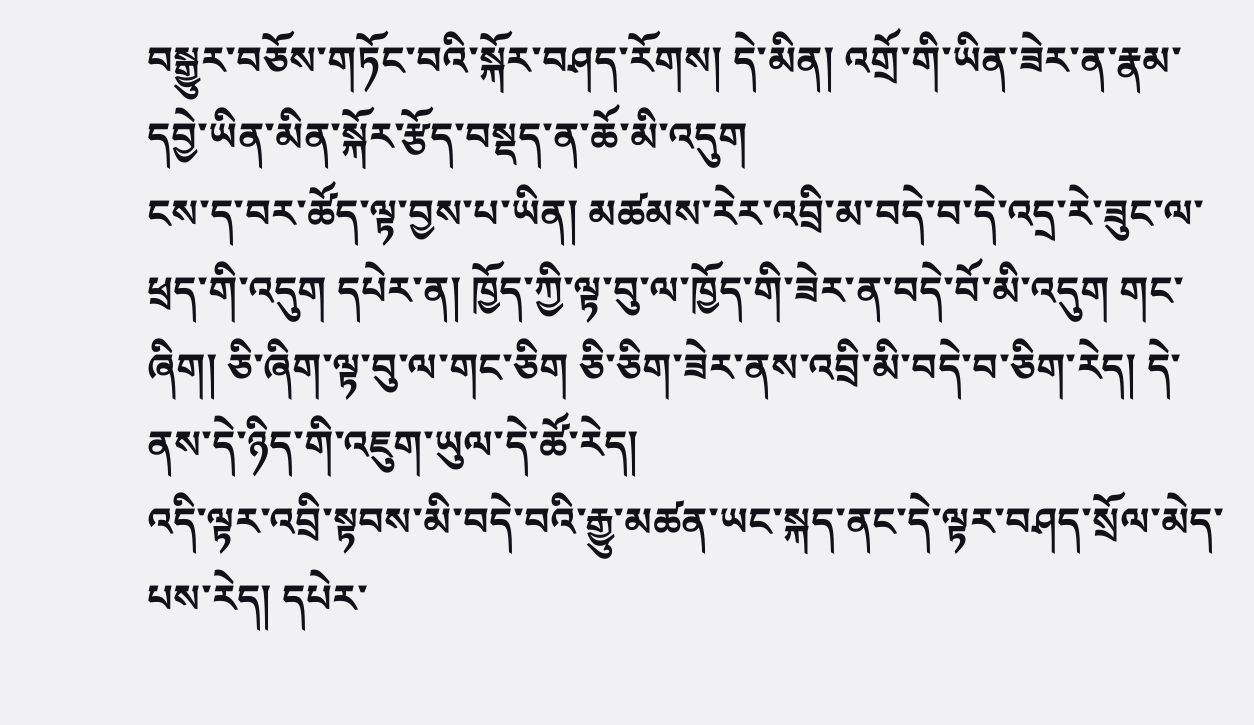བསྒྱུར་བཅོས་གཏོང་བའི་སྐོར་བཤད་རོགས། དེ་མིན། འགྲོ་གི་ཡིན་ཟེར་ན་རྣམ་དབྱེ་ཡིན་མིན་སྐོར་རྩོད་བསྡད་ན་ཆོ་མི་འདུག
ངས་ད་བར་ཚོད་ལྟ་བྱས་པ་ཡིན། མཚམས་རེར་འབྲི་མ་བདེ་བ་དེ་འདྲ་རེ་ཟུང་ལ་ཕྲད་གི་འདུག དཔེར་ན། ཁྱོད་ཀྱི་ལྟ་བུ་ལ་ཁྱོད་གི་ཟེར་ན་བདེ་བོ་མི་འདུག གང་ཞིག། ཅི་ཞིག་ལྟ་བུ་ལ་གང་ཅིག ཅི་ཅིག་ཟེར་ནས་འབྲི་མི་བདེ་བ་ཅིག་རེད། དེ་ནས་དེ་ཉིད་གི་འཇུག་ཡུལ་དེ་ཚོ་རེད།
འདི་ལྟར་འབྲི་སྟབས་མི་བདེ་བའི་རྒྱུ་མཚན་ཡང་སྐད་ནང་དེ་ལྟར་བཤད་སྲོལ་མེད་པས་རེད། དཔེར་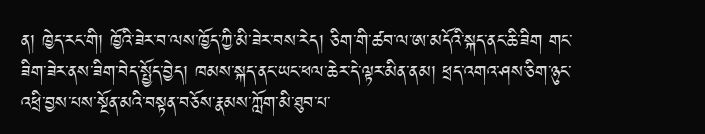ན། ཁྱེད་རང་གི། ཁྱོའི་ཟེར་བ་ལས་ཁྱོད་ཀྱི་མི་ཟེར་བས་རེད། ཅིག་གི་ཚབ་ལ་ཨ་མདོའི་སྐད་ནང་ཆི་ཟིག གང་ཟིག་ཟེར་ནས་ཟིག་བེད་སྤྱོད་བྱེད། ཁམས་སྐད་ནང་ཡང་ཕལ་ཆེར་དེ་ལྟར་མིན་ནམ། ཕྲད་འགའ་ཤས་ཅིག་ཉུང་འཕྲི་བྱས་པས་སྔོན་མའི་བསྟན་བཅོས་རྣམས་ཀློག་མི་ཐུབ་པ་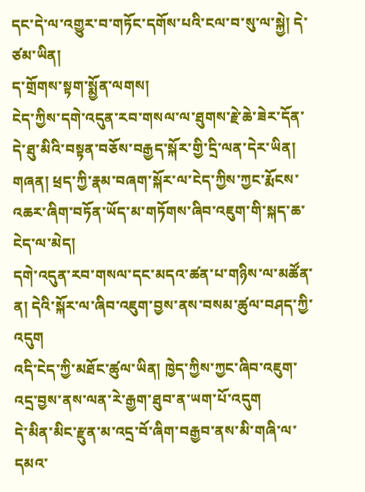དང་དེ་ལ་འགྱུར་བ་གཏོང་དགོས་པའི་ངལ་བ་སུ་ལ་སྐྱེ། དེ་ཙམ་ཡིན།
ད་གྲོགས་སྟག་སྨྱོན་ལགས།
ངེད་ཀྱིས་དགེ་འདུན་རབ་གསལ་ལ་ཐུགས་རྗེ་ཆེ་ཟེར་དོན་དེ་ཐུ་མིའི་བསྟན་བཅོས་བརྒྱད་སྐོར་གྱི་དྲི་ལན་དེར་ཡིན།
གཞན། ཕྲད་ཀྱི་རྣམ་བཞག་སྐོར་ལ་ངེད་ཀྱིས་ཀྱང་རྨོངས་འཆར་ཞིག་བཏོན་ཡོད་མ་གཏོགས་ཞིབ་འཇུག་གི་སྐད་ཆ་ངེད་ལ་མེད།
དགེ་འདུན་རབ་གསལ་དང་མདའ་ཚན་པ་གཉིས་ལ་མཚོན་ན། དེའི་སྐོར་ལ་ཞིབ་འཇུག་བྱས་ནས་བསམ་ཚུལ་བཤད་ཀྱི་འདུག
འདི་ངེད་ཀྱི་མཐོང་ཚུལ་ཡིན། ཁྱེད་ཀྱིས་ཀྱང་ཞིབ་འཇུག་འདྲ་བྱས་ནས་ལན་རེ་རྒྱག་ཐུབ་ན་ཡག་པོ་འདུག
དེ་མིན་མིང་རྫུན་མ་འདྲ་བོ་ཞིག་བརྒྱབ་ནས་མི་གཞི་ལ་དམའ་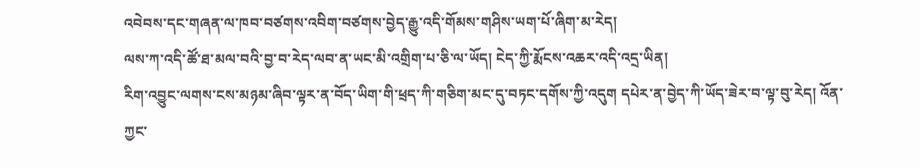འབེབས་དང་གཞན་ལ་ཁབ་བཙགས་འབིག་བཙགས་བྱེད་རྒྱུ་འདི་གོམས་གཤིས་ཡག་པོ་ཞིག་མ་རེད།
ལས་ཀ་འདི་ཚོ་ཐ་མལ་བའི་བྱ་བ་རེད་ལབ་ན་ཡང་མི་འགྲིག་པ་ཅི་ལ་ཡོད། ངེད་ཀྱི་རྨོངས་འཆར་འདི་འདྲ་ཡིན།
རིག་འབྱུང་ལགས་ངས་མཉམ་ཞིབ་ལྟར་ན་བོད་ཡིག་གི་ཕྲད་ཀི་གཅིག་མང་དུ་བཏང་དགོས་ཀྱི་འདུག དཔེར་ན་བྱེད་ཀི་ཡོད་ཟེར་བ་ལྟ་བུ་རེད། འོན་ཀྱང་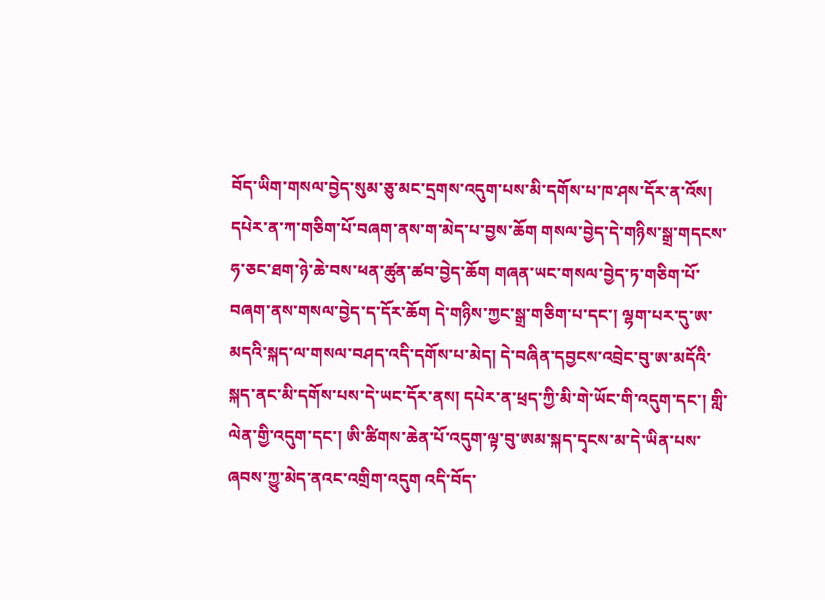བོད་ཡིག་གསལ་བྱེད་སུམ་ཅུ་མང་དྲགས་འདུག་པས་མི་དགོས་པ་ཁ་ཤས་དོར་ན་འོས། དཔེར་ན་ཀ་གཅིག་པོ་བཞག་ནས་ག་མེད་པ་བྱས་ཆོག གསལ་བྱེད་དེ་གཉིས་སྒྲ་གདངས་ཧ་ཅང་ཐག་ཉེ་ཆེ་བས་ཕན་ཚུན་ཚབ་བྱེད་ཆོག གཞན་ཡང་གསལ་བྱེད་ཏ་གཅིག་པོ་བཞག་ནས་གསལ་བྱེད་ད་དོར་ཆོག དེ་གཉིས་ཀྱང་སྒྲ་གཅིག་པ་དང་། ལྷག་པར་དུ་ཨ་མདའི་སྐད་ལ་གསལ་བཤད་འདི་དགོས་པ་མེད། དེ་བཞིན་དབྱངས་འབྲེང་བུ་ཨ་མདོའི་སྐད་ནང་མི་དགོས་པས་དེ་ཡང་དོར་ནས། དཔེར་ན་ཕྲད་ཀྱི་མི་གེ་ཡོང་གི་འདུག་དང་། གླི་ལེན་གྱི་འདུག་དང་། ཨི་ཚིགས་ཆེན་པོ་འདུག་ལྟ་བུ་ཨམ་སྐད་དྭངས་མ་དེ་ཡིན་པས་ཞབས་ཀྱུ་མེད་ནའང་འགྲིག་འདུག འདི་བོད་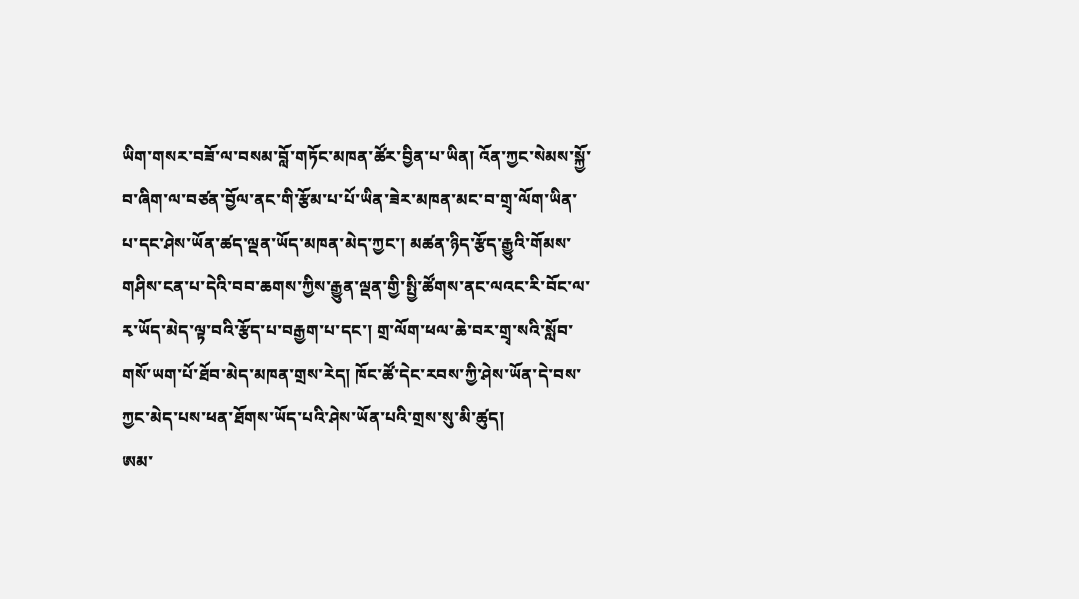ཡིག་གསར་བཟོ་ལ་བསམ་བློ་གཏོང་མཁན་ཚོར་བྱིན་པ་ཡིན། འོན་ཀྱང་སེམས་སྐྱོ་བ་ཞིག་ལ་བཙན་བྱོལ་ནང་གི་རྩོམ་པ་པོ་ཡིན་ཟེར་མཁན་མང་བ་གྲྭ་ལོག་ཡིན་པ་དང་ཤེས་ཡོན་ཚད་ལྡན་ཡོད་མཁན་མེད་ཀྱང་། མཚན་ཉིད་རྩོད་རྒྱུའི་གོམས་གཤིས་ངན་པ་དེའི་བབ་ཆགས་ཀྱིས་རྒྱུན་ལྡན་གྱི་སྤྱི་ཚོགས་ནང་ལའང་རི་བོང་ལ་རྭ་ཡོད་མེད་ལྟ་བའི་རྩོད་པ་བརྒྱག་པ་དང་། གྲ་ལོག་ཕལ་ཆེ་བར་གྲྭ་སའི་སློབ་གསོ་ཡག་པོ་ཐོབ་མེད་མཁན་གྲས་རེད། ཁོང་ཚོ་དེང་རབས་ཀྱི་ཤེས་ཡོན་དེ་བས་ཀྱང་མེད་པས་ཕན་ཐོགས་ཡོད་པའི་ཤེས་ཡོན་པའི་གྲས་སུ་མི་ཚུད།
ཨམ་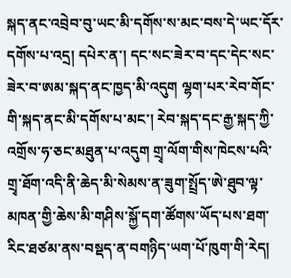སྐད་ནང་འབྲེབ་བུ་ཡང་མི་དགོས་ས་མང་བས་དེ་ཡང་དོར་དགོས་པ་འདྲ། དཔེར་ན་། དང་སང་ཟེར་བ་དང་དེང་སང་ཟེར་བ་ཨམ་སྐད་ནང་ཁྱད་མི་འདུག ལྷག་པར་རེབ་གོང་གི་སྐད་ནང་མི་དགོས་པ་མང་། རེབ་སྐད་དང་རྒྱ་སྐད་ཀྱི་འགྲོས་ཧ་ཅང་མཐུན་པ་འདུག གྲྭ་ལོག་གིས་ཁེངས་པའི་གྲྭ་ཐོག་འདི་ནི་ཆེད་མི་སེམས་ན་ཟུག་སྤྲོད་ཨེ་ཐུབ་ལྟ་མཁན་གྱི་ཆེས་མི་གཤིས་སྐྱོ་དག་ཚོགས་ཡོད་པས་ཐག་རིང་ཐཙམ་ནས་བསྡད་ན་བགཉིད་ཡག་པོ་ཁུག་གི་རེད།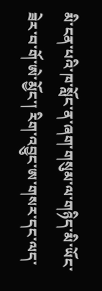མི་ངན་པའི་ཁ་སློང་ན་ཞག་གསུམ་ལ་གཉིད་མི་ཡོང་ཟེར་བ་གོ་ཨེ་མྱོང་། རིག་འབྱུང་ཨ་གསར་དང་ལད་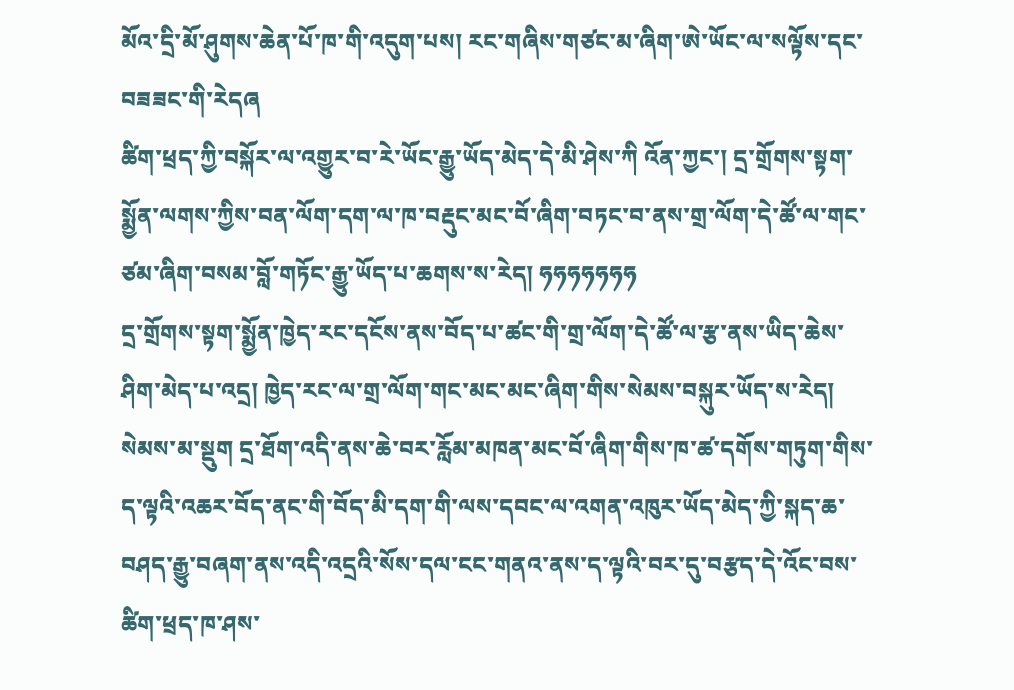མོའ་དྲི་མོ་ཤུགས་ཆེན་པོ་ཁ་གི་འདུག་པས། རང་གཞིས་གཙང་མ་ཞིག་ཨེ་ཡོང་ལ་སལྟོས་དང་བཟཟང་གི་རེདཞ
ཚིག་ཕྲད་ཀྱི་བསྐོར་ལ་འགྱུར་བ་རེ་ཡོང་རྒྱུ་ཡོད་མེད་དེ་མི་ཤེས་ཀི འོན་ཀྱང་། དྲ་གྲོགས་སྟག་སྨྱོན་ལགས་ཀྱིས་བན་ལོག་དག་ལ་ཁ་བརྡུང་མང་བོ་ཞིག་བཏང་བ་ནས་གྲ་ལོག་དེ་ཚོ་ལ་གང་ཙམ་ཞིག་བསམ་བློ་གཏོང་རྒྱུ་ཡོད་པ་ཆགས་ས་རེད། ཧཧཧཧཧཧཧ
དྲ་གྲོགས་སྟག་སྨྱོན་ཁྱེད་རང་དངོས་ནས་བོད་པ་ཚང་གི་གྲ་ལོག་དེ་ཚོ་ལ་རྩ་ནས་ཡིད་ཆེས་ཤིག་མེད་པ་འདྲ། ཁྱེད་རང་ལ་གྲ་ལོག་གང་མང་མང་ཞིག་གིས་སེམས་བསྐུར་ཡོད་ས་རེད། སེམས་མ་སྡུག དྲ་ཐོག་འདི་ནས་ཆེ་བར་རློམ་མཁན་མང་བོ་ཞིག་གིས་ཁ་ཚ་དགོས་གཏུག་གིས་ད་ལྟའི་འཆར་བོད་ནང་གི་བོད་མི་དག་གི་ལས་དབང་ལ་འགན་འཁུར་ཡོད་མེད་ཀྱི་སྐད་ཆ་བཤད་རྒྱུ་བཞག་ནས་འདི་འདྲའི་སོས་དལ་ངང་གནའ་ནས་ད་ལྟའི་བར་དུ་བརྩད་དེ་འོང་བས་ཚིག་ཕྲད་ཁ་ཤས་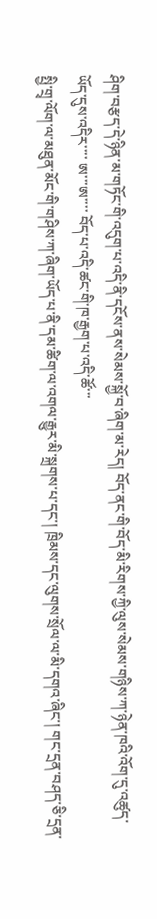ཤིག་བརྩད་དེ་ཉིན་མ་གཏོང་གི་འདུག་པ་འདི་ནི་དངོས་ནས་སེམས་སྐྱོ་བ་ཞིག་མ་རེད། བོད་ནང་གི་བོད་མི་རིགས་ཀྱི་ལུས་སེམས་གཉིས་ཀ་ཉེན་ཁའི་འོག་དུ་འཚུད་ཡོད་དུས་འདིར་་་་ ཨ་་་ཨ་་་་ བོད་པ་འདི་ཚང་གི་ཁ་རྒྱག་པ་འདི་ཚོ་་་
སྤྱི་གྲྭ་ལོག་ལ་མཐུན་མོང་གི་གཤིས་ཀ་ཞིག་ཡོད་པ་ནི་དམ་ཚིག་ལ་འགལ་རྒྱུར་མི་སྐྲགས་པ་དང་། ཁྲིམས་དང་ལུགས་སྲོལ་ལ་མི་དགའ་ཞིང་། གང་དྲན་བཤད་ཅི་དྲན་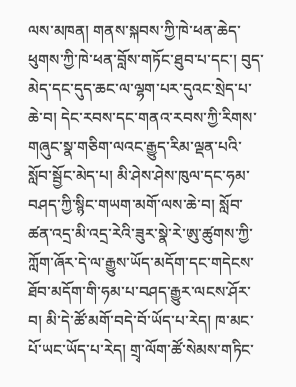ལས་མཁན། གནས་སྐབས་ཀྱི་ཁེ་ཕན་ཆེད་ཕུགས་ཀྱི་ཁེ་ཕན་བློས་གཏོང་ཐུབ་པ་དང་། བུད་མེད་དང་དུད་ཆང་ལ་ལྷག་པར་དུའང་སྲེད་པ་ཆེ་བ། དེང་རབས་དང་གནའ་རབས་ཀྱི་རིགས་གཞུང་སྣ་གཅིག་ལའང་རྒྱུད་རིམ་ལྡན་པའི་སློབ་སྦྱོང་མེད་པ། མི་ཤེས་ཤེས་ཁུལ་དང་ཧམ་བཤད་ཀྱི་སྙིང་གཡག་མགོ་ལས་ཆེ་བ། སློབ་ཚན་འདྲ་མི་འདྲ་རེའི་ཟུར་སྣེ་རེ་ཨུ་ཚུགས་ཀྱི་ཀློག་ཞོར་དེ་ལ་རྒྱུས་ཡོད་མདོག་དང་གདེངས་ཐོབ་མདོག་གི་ཧམ་པ་བཤད་རྒྱུར་ལངས་ཤོར་བ། མི་དེ་ཚོ་མགོ་བདེ་བོ་ཡོད་པ་རེད། ཁ་མང་པོ་ཡང་ཡོད་པ་རེད། གྲྭ་ལོག་ཚོ་སེམས་གཏིང་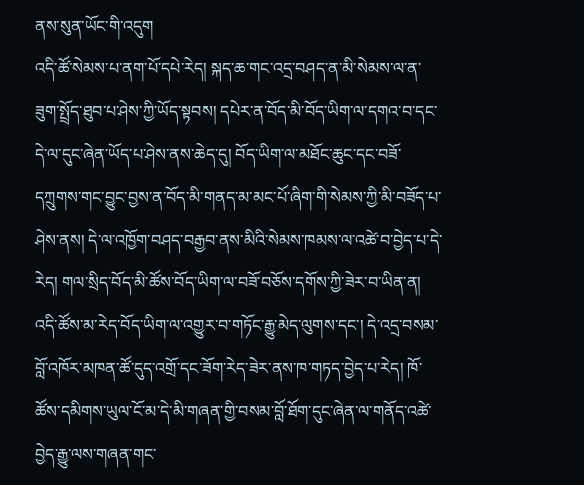ནས་སུན་ཡོང་གི་འདུག
འདི་ཚོ་སེམས་པ་ནག་པོ་དཔེ་རེད། སྐད་ཆ་གང་འདྲ་བཤད་ན་མི་སེམས་ལ་ན་ཟུག་སྤྲོད་ཐུབ་པ་ཤེས་ཀྱི་ཡོད་སྟབས། དཔེར་ན་བོད་མི་བོད་ཡིག་ལ་དགའ་བ་དང་དེ་ལ་དུང་ཞེན་ཡོད་པ་ཤེས་ནས་ཆེད་དུ། བོད་ཡིག་ལ་མཐོང་ཆུང་དང་བཟོ་དཀྲུགས་གང་བྱུང་བྱས་ན་བོད་མི་གནད་མ་མང་པོ་ཞིག་གི་སེམས་ཀྱི་མི་བཟོད་པ་ཤེས་ནས། དེ་ལ་འཁྱོག་བཤད་བརྒྱབ་ནས་མིའི་སེམས་ཁམས་ལ་འཚེ་བ་བྱེད་པ་དེ་རེད། གལ་སྲིད་བོད་མི་ཚོས་བོད་ཡིག་ལ་བཟོ་བཅོས་དགོས་ཀྱི་ཟེར་བ་ཡིན་ན། འདི་ཚོས་མ་རེད་བོད་ཡིག་ལ་འགྱུར་བ་གཏོང་རྒྱུ་མེད་ལུགས་དང་། དེ་འདྲ་བསམ་བློ་འཁོར་མཁན་ཚོ་དུད་འགྲོ་དང་ཟོག་རེད་ཟེར་ནས་ཁ་གཏད་བྱེད་པ་རེད། ཁོ་ཚོས་དམིགས་ཡུལ་ངོ་མ་དེ་མི་གཞན་གྱི་བསམ་བློ་ཐོག་དུང་ཞེན་ལ་གནོད་འཚེ་བྱེད་རྒྱུ་ལས་གཞན་གང་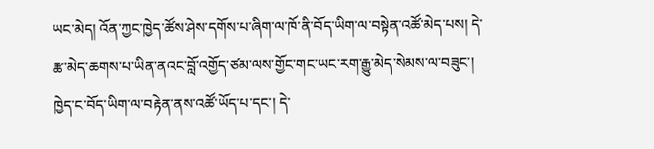ཡང་མེད། འོན་ཀྱང་ཁྱེད་ཚོས་ཤེས་དགོས་པ་ཞིག་ལ་ཁོ་ནི་བོད་ཡིག་ལ་བསྟེན་འཚོ་མེད་པས། དེ་རྪ་མེད་ཆགས་པ་ཡིན་ནའང་བློ་འགྱོད་ཙམ་ལས་གྱོང་གང་ཡང་རག་རྒྱུ་མེད་སེམས་ལ་བཟུང་། ཁྱེད་ང་བོད་ཡིག་ལ་བརྟེན་ནས་འཚོ་ཡོད་པ་དང་། དེ་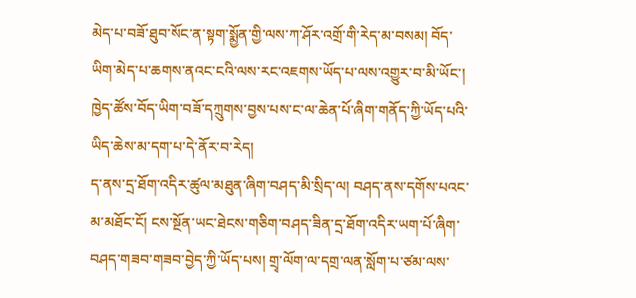མེད་པ་བཟོ་ཐུབ་སོང་ན་སྟག་སྨྱོན་གྱི་ལས་ཀ་ཤོར་འགྲོ་གི་རེད་མ་བསམ། བོད་ཡིག་མེད་པ་ཆགས་ནའང་ངའི་ལས་རང་འཇགས་ཡོད་པ་ལས་འགྱུར་བ་མི་ཡོང་། ཁྱེད་ཚོས་བོད་ཡིག་བཟོ་དཀྲུགས་བྱས་པས་ང་ལ་ཆེན་པོ་ཞིག་གནོད་ཀྱི་ཡོད་པའི་ཡིད་ཆེས་མ་དག་པ་དེ་ནོར་བ་རེད།
ད་ནས་དྲ་ཐོག་འདིར་ཚུལ་མཐུན་ཞིག་བཤད་མི་སྲིད་ལ། བཤད་ནས་དགོས་པའང་མ་མཐོང་ངོ། ངས་སྔོན་ཡང་ཐེངས་གཅིག་བཤད་ཟིན་དྲ་ཐོག་འདིར་ཡག་པོ་ཞིག་བཤད་གཟབ་གཟབ་བྱེད་ཀྱི་ཡོད་པས། གྲྭ་ལོག་ལ་དགྲ་ལན་སློག་པ་ཙམ་ལས་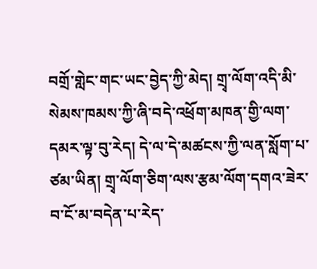བགྲོ་གླེང་གང་ཡང་བྱེད་ཀྱི་མེད། གྲྭ་ལོག་འདི་མི་སེམས་ཁམས་ཀྱི་ཞི་བདེ་འཕྲོག་མཁན་གྱི་ལག་དམར་ལྟ་བུ་རེད། དེ་ལ་དེ་མཚངས་ཀྱི་ལན་སློག་པ་ཙམ་ཡིན། གྲྭ་ལོག་ཅིག་ལས་རྩམ་ལོག་དགའ་ཟེར་བ་ངོ་མ་བདེན་པ་རེད་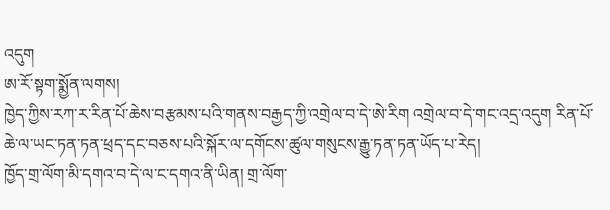འདུག
ཨ་རོ་སྟག་སྨྱོན་ལགས།
ཁྱེད་ཀྱིས་རཀ་ར་རིན་པོ་ཆེས་བརྩམས་པའི་གནས་བརྒྱད་ཀྱི་འགྲེལ་བ་དེ་ཨེ་རིག འགྲེལ་བ་དེ་གང་འདྲ་འདུག རིན་པོ་ཆེ་ལ་ཡང་ཏན་ཏན་ཕྲད་དང་བཅས་པའི་སྐོར་ལ་དགོངས་ཚུལ་གསུངས་རྒྱུ་ཏན་ཏན་ཡོད་པ་རེད།
ཁྱོད་གྲ་ལོག་མི་དགའ་བ་དེ་ལ་ང་དགའ་ནི་ཡིན། གྲ་ལོག་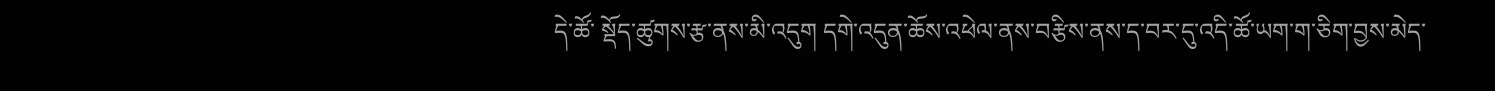དེ་ཚོ་ སྡོད་ཚུགས་རྩ་ནས་མི་འདུག དགེ་འདུན་ཆོས་འཕེལ་ནས་བརྩིས་ནས་ད་བར་དུ་འདི་ཚོ་ཡག་ག་ཅིག་བྱས་མེད་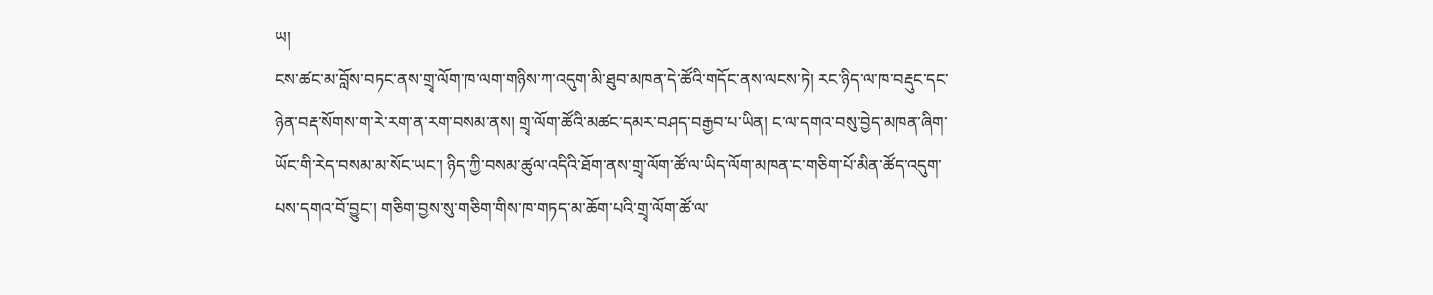ཡ།
ངས་ཚང་མ་བློས་བཏང་ནས་གྲྭ་ལོག་ཁ་ལག་གཉིས་ཀ་འདུག་མི་ཐུབ་མཁན་དེ་ཚོའི་གདོང་ནས་ལངས་ཏེ། རང་ཉིད་ལ་ཁ་བརྡུང་དང་ཉེན་བརྡ་སོགས་ག་རེ་རག་ན་རག་བསམ་ནས། གྲྭ་ལོག་ཚོའི་མཚང་དམར་བཤད་བརྒྱབ་པ་ཡིན། ང་ལ་དགའ་བསུ་བྱེད་མཁན་ཞིག་ཡོང་གི་རེད་བསམ་མ་སོང་ཡང་། ཉིད་ཀྱི་བསམ་ཚུལ་འདིའི་ཐོག་ནས་གྲྭ་ལོག་ཚོ་ལ་ཡིད་ལོག་མཁན་ང་གཅིག་པོ་མིན་ཚོད་འདུག་པས་དགའ་བོ་བྱུང་། གཅིག་བྱས་སུ་གཅིག་གིས་ཁ་གཏད་མ་ཆོག་པའི་གྲྭ་ལོག་ཚོ་ལ་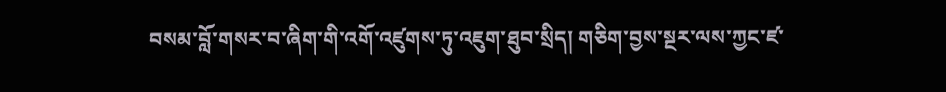བསམ་བློ་གསར་བ་ཞིག་གི་འགོ་འཛུགས་ཏུ་འཇུག་ཐུབ་སྲིད། གཅིག་བྱས་སྔར་ལས་ཀྱང་ཛ་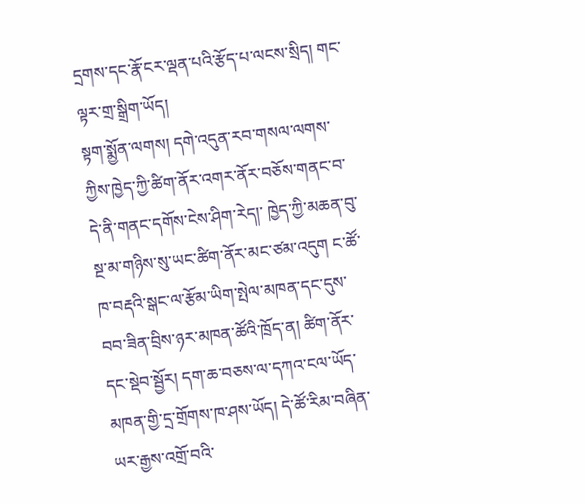དྲགས་དང་རྣོ་ངར་ལྡན་པའི་རྩོད་པ་ལངས་སྲིད། གང་ལྟར་གྲ་སྒྲིག་ཡོད།
སྟག་སྨྱོན་ལགས། དགེ་འདུན་རབ་གསལ་ལགས་ཀྱིས་ཁྱེད་ཀྱི་ཚིག་ནོར་འགར་ནོར་བཅོས་གནང་བ་དེ་ནི་གནང་དགོས་ངེས་ཤིག་རེད།་ ཁྱེད་ཀྱི་མཆན་བུ་སྔ་མ་གཉིས་སུ་ཡང་ཚིག་ནོར་མང་ཙམ་འདུག ང་ཚོ་ཁ་བརྡའི་སྒང་ལ་རྩོམ་ཡིག་སྤེལ་མཁན་དང་དུས་བབ་ཟིན་བྲིས་ཉར་མཁན་ཚོའི་ཁྲོད་ན། ཚིག་ནོར་དང་སྡེབ་སྦྱོར། དག་ཆ་བཅས་ལ་དཀའ་ངལ་ཡོད་མཁན་གྱི་དྲ་གྲོགས་ཁ་ཤས་ཡོད། དེ་ཚོ་རིམ་བཞིན་ཡར་རྒྱས་འགྲོ་བའི་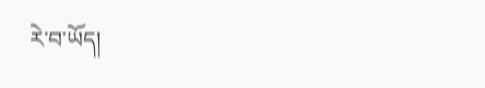རེ་བ་ཡོད།